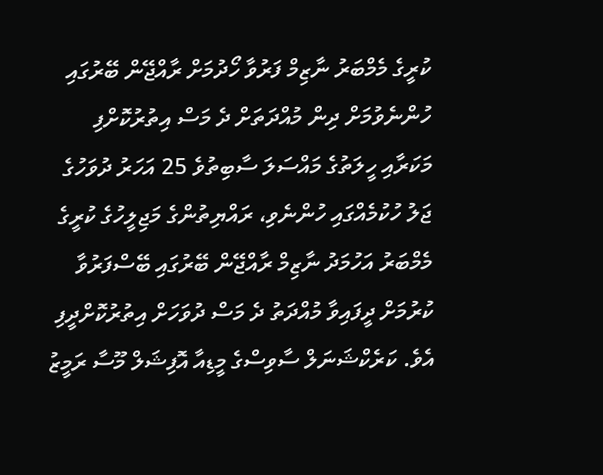ކުރީގެ މެމްބަރު ނާޒިމް ފަރުވާ ހޯދުމަށް ރާއްޖޭން ބޭރުގައި ހުންނެވުމަށް ދިން މުއްދަތަށް ދެ މަސް އިތުރުކޮށްފި
މަކަރާއި ހީލަތުގެ މައްސަލަ ސާބިތުވެ 25 އަހަރު ދުވަހުގެ ޖަލު ހުކުމެއްގައި ހުންނެވި، ރައްޔިތުންގެ މަޖިލީހުގެ ކުރީގެ މެމްބަރު އަހުމަދު ނާޒިމް ރާއްޖޭން ބޭރުގައި ބޭސްފަރުވާ ކުރުމަށް ދީފައިވާ މުއްދަތު ދެ މަސް ދުވަހަށް އިތުރުކޮށްދީފި އެވެ. ކަރެކްޝަނަލް ސާވިސްގެ މީޑިއާ އޮފިޝަލް މޫސާ ރަމީޒު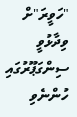"ހަވީރަ"ށް ވިދާޅުވީ ސިންގަޕޫރުގައި ހުންނެވި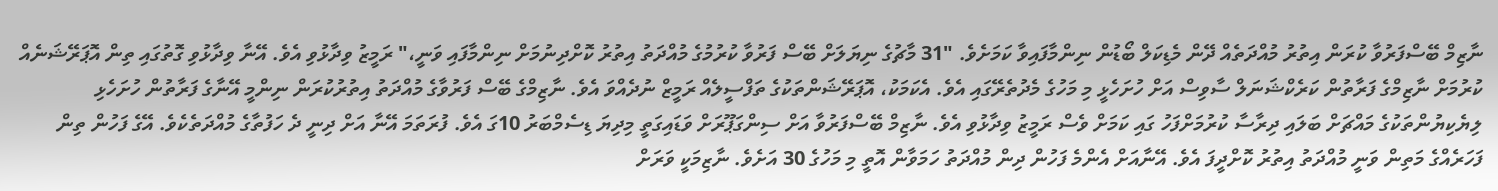ނާޒިމް ބޭސްފަރުވާ ކުރަން އިތުރު މުއްދަތެއް ދޭން މެޑިކަލް ބޯޑުން ނިންމާފައިވާ ކަމަށެވެ. "31 މާޗުގެ ނިޔަލަށް ބޭސް ފަރުވާ ކުރުމުގެ މުއްދަތު އިތުރު ކޮށްދިނުމަށް ނިންމާފައި ވަނީ،" ރަމީޒު ވިދާޅުވި އެވެ. އޭނާ ވިދާޅުވި ގޮތުގައި ތިން އޮޕަރޭޝަނެއް ކުރުމަށް ނާޒިމްގެ ފަރާތުން ކަރެކްޝަނަލް ސާވިސް އަށް ހުށަހެޅީ މި މަހުގެ މެދުތެރޭގައި އެވެ. އެކަމަކު، އޮޕަރޭޝަންތަކުގެ ތަފްސީލެއް ރަމީޒް ނުދެއްވަ އެވެ. ނާޒިމްގެ ބޭސް ފަރުވާގެ މުއްދަތު އިތުރުކުރަން ނިންމީ އޭނާގެ ފަރާތުން ހުށަހެޅި ލިޔެކިޔުންތަކުގެ މައްޗަށް ބަލައި ދިރާސާ ކުރުމަށްފަހު ގައި ކަމަށް ވެސް ރަމީޒު ވިދާޅުވި އެވެ. ނާޒިމް ބޭސްފަރުވާ އަށް ސިންގަޕޫރަށް ވަޑައިގަތީ މިދިޔަ ޑިސެމްބަރު 10ގަ އެވެ. ފުރަތަމަ އޭނާ އަށް ދިނީ ދެ ހަފުތާގެ މުއްދަތެކެވެ. އޭގެ ފަހުން ތިން ފަހަރެއްގެ މަތިން ވަނީ މުއްދަތު އިތުރު ކޮށްދީފަ އެވެ. އޭނާއަށް އެންމެ ފަހުން ދިން މުއްދަތު ހަމަވާން އޮތީ މި މަހުގެ 30 އަށެވެ. ނާޒިމަކީ ވަރަށް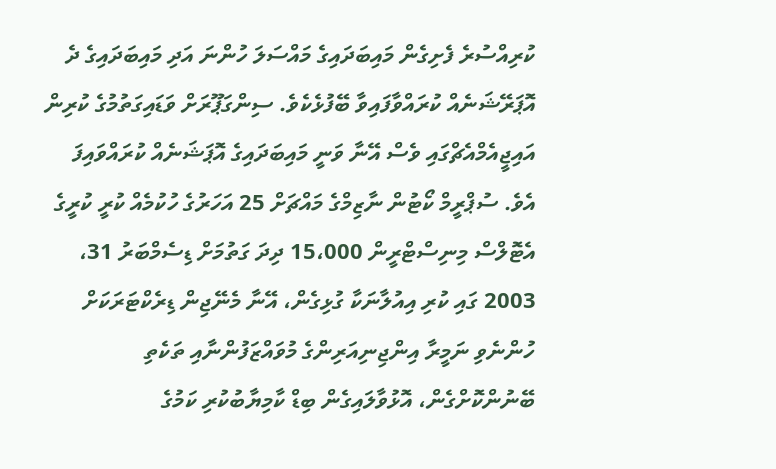ކުރިއްސުރެ ފެށިގެން މައިބަދައިގެ މައްސަލަ ހުންނަ އަދި މައިބަދައިގެ ދެ އޮޕަރޭޝަނެއް ކުރައްވާފައިވާ ބޭފުޅެކެވެ. ސިންގަޕޫރަށް ވަޑައިގަތުމުގެ ކުރިން އައިޖީއެމްއެޗްގައި ވެސް އޭނާ ވަނީ މައިބަދައިގެ އޮޕަޝަނެއް ކުރައްވައިފަ އެވެ. ސުޕްރީމް ކޯޓުން ނާޒިމްގެ މައްޗަށް 25 އަހަރުގެ ހުކުމެއް ކުރީ ކުރީގެ އެޓޮލްސް މިނިސްޓްރީން 15،000 ދިދަ ގަތުމަށް ޑިސެމްބަރު 31، 2003 ގައި ކުރި އިއުލާނަކާ ގުޅިގެން، އޭނާ މެނޭޖިން ޑިރެކްޓަރަކަށް ހުންނެވި ނަމީރާ އިންޖިނިއަރިންގެ މުވައްޒަފުންނާއި ތަކެތި ބޭނުންކޮށްގެން، އޮޅުވާލައިގެން ބިޑް ކާމިޔާބުކުރި ކަމުގެ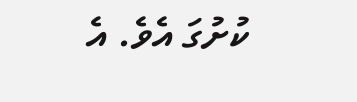ކުށުގަ އެވެ. އެ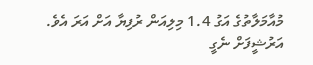މުއާމަލާތުގެ އަގު 1.4 މިލިއަން ރުފިޔާ އަށް އަރަ އެވެ.
އަރުޝީފަށް ނެގީ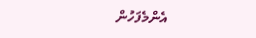އެންމެފަހުން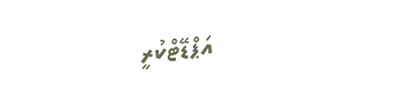އަޕްޑޭޓްކުރީ